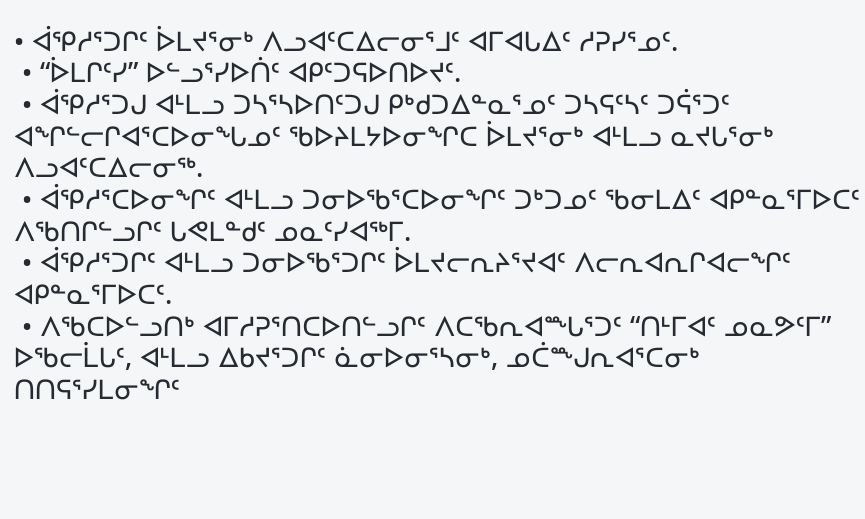• ᐋᕿᓱᕐᑐᒋᑦ ᐆᒪᔪᕐᓂᒃ ᐱᓗᐊᑦᑕᐃᓕᓂᕐᒧᑦ ᐊᒥᐊᒐᐃᑦ ᓱᕈᓯᕐᓄᑦ.
 • “ᐆᒪᒋᑦᓯ” ᐅᓪᓗᕐᓯᐅᑏᑦ ᐊᑭᑦᑐᕋᐅᑎᐅᔪᑦ.
 • ᐋᕿᓱᕐᑐᒍ ᐊᒻᒪᓗ ᑐᓴᕐᓴᐅᑎᑦᑐᒍ ᑭᒃᑯᑐᐃᓐᓇᕐᓄᑦ ᑐᓴᕋᑦᓴᑦ ᑐᕌᕐᑐᑦ ᐊᖏᓪᓕᒋᐊᕐᑕᐅᓂᖓᓄᑦ ᖃᐅᔨᒪᔭᐅᓂᖏᑕ ᐆᒪᔪᕐᓂᒃ ᐊᒻᒪᓗ ᓇᔪᒐᕐᓂᒃ ᐱᓗᐊᑦᑕᐃᓕᓂᖅ.
 • ᐋᕿᓱᕐᑕᐅᓂᖏᑦ ᐊᒻᒪᓗ ᑐᓂᐅᖃᕐᑕᐅᓂᖏᑦ ᑐᒃᑐᓄᑦ ᖃᓂᒪᐃᑦ ᐊᑭᓐᓇᕐᒥᐅᑕᑦ ᐱᖃᑎᒋᓪᓗᒋᑦ ᒐᕙᒪᓐᑯᑦ ᓄᓇᑦᓯᐊᖅᒥ.
 • ᐋᕿᓱᕐᑐᒋᑦ ᐊᒻᒪᓗ ᑐᓂᐅᖃᕐᑐᒋᑦ ᐆᒪᔪᓕᕆᔨᕐᔪᐊᑦ ᐱᓕᕆᐊᕆᒋᐊᓕᖏᑦ ᐊᑭᓐᓇᕐᒥᐅᑕᑦ.
 • ᐱᖃᑕᐅᓪᓗᑎᒃ ᐊᒥᓱᕈᕐᑎᑕᐅᑎᓪᓗᒋᑦ ᐱᑕᖃᕆᐊᖖᒐᕐᑐᑦ “ᑎᒻᒥᐊᑦ ᓄᓇᕗᑦᒥ” ᐅᖃᓕᒫᒐᑦ, ᐊᒻᒪᓗ ᐃᑲᔪᕐᑐᒋᑦ ᓈᓂᐅᓂᕐᓴᓂᒃ, ᓄᑖᖖᒍᕆᐊᕐᑕᓂᒃ ᑎᑎᕋᕐᓯᒪᓂᖏᑦ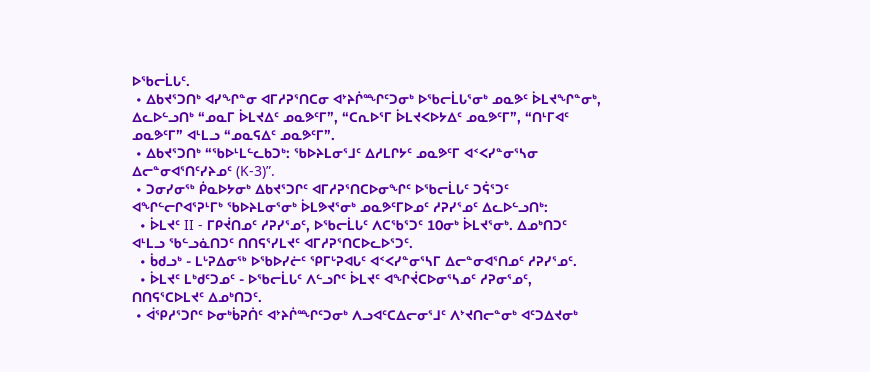ᐅᖃᓕᒫᒐᑦ.
 • ᐃᑲᔪᕐᑐᑎᒃ ᐊᓯᖏᓐᓂ ᐊᒥᓱᕈᕐᑎᑕᓂ ᐊᔾᔨᒌᖖᒋᑦᑐᓂᒃ ᐅᖃᓕᒫᒐᕐᓂᒃ ᓄᓇᕗᑦ ᐆᒪᔪᖏᓐᓂᒃ, ᐃᓚᐅᓪᓗᑎᒃ “ᓄᓇᒥ ᐆᒪᔪᐃᑦ ᓄᓇᕗᑦᒥ”, “ᑕᕆᐅᕐᒥ ᐆᒪᔪᐸᐅᔭᐃᑦ ᓄᓇᕗᑦᒥ”, “ᑎᒻᒥᐊᑦ ᓄᓇᕗᑦᒥ” ᐊᒻᒪᓗ “ᓄᓇᕋᐃᑦ ᓄᓇᕗᑦᒥ”.
 • ᐃᑲᔪᕐᑐᑎᒃ “ᖃᐅᒻᒪᓪᓚᑲᑐᒃ: ᖃᐅᔨᒪᓂᕐᒧᑦ ᐃᓱᒪᒋᔭᑦ ᓄᓇᕗᑦᒥ ᐊᑉᐸᓯᓐᓂᕐᓴᓂ ᐃᓕᓐᓂᐊᕐᑎᑦᓯᔨᓄᑦ (K-3)”.
 • ᑐᓂᓯᓂᖅ ᑮᓇᐅᔭᓂᒃ ᐃᑲᔪᕐᑐᒋᑦ ᐊᒥᓱᕈᕐᑎᑕᐅᓂᖏᑦ ᐅᖃᓕᒫᒐᑦ ᑐᕌᕐᑐᑦ ᐊᖏᓪᓕᒋᐊᕐᕈᒻᒥᒃ ᖃᐅᔨᒪᓂᕐᓂᒃ ᐆᒪᕗᔪᕐᓂᒃ ᓄᓇᕗᑦᒥᐅᓄᑦ ᓱᕈᓯᕐᓄᑦ ᐃᓚᐅᓪᓗᑎᒃ:
  • ᐆᒪᔪᑦ II - ᒥᑭᔫᑎᓄᑦ ᓱᕈᓯᕐᓄᑦ, ᐅᖃᓕᒫᒐᑦ ᐱᑕᖃᕐᑐᑦ 10ᓂᒃ ᐆᒪᔪᕐᓂᒃ. ᐃᓄᒃᑎᑐᑦ ᐊᒻᒪᓗ ᖃᓪᓗᓈᑎᑐᑦ ᑎᑎᕋᕐᓯᒪᔪᑦ ᐊᒥᓱᕈᕐᑎᑕᐅᓚᐅᕐᑐᑦ.
  • ᑳᑯᓗᒃ - ᒪᒡᕈᐃᓂᖅ ᐅᖃᐅᓯᓖᑦ ᕿᒥᒡᕈᐊᒐᑦ ᐊᑉᐸᓯᓐᓂᕐᓴᒥ ᐃᓕᓐᓂᐊᕐᑎᓄᑦ ᓱᕈᓯᕐᓄᑦ.
  • ᐆᒪᔪᑦ ᒪᒃᑯᑦᑐᓄᑦ - ᐅᖃᓕᒫᒐᑦ ᐱᓪᓗᒋᑦ ᐆᒪᔪᑦ ᐊᖏᔫᑕᐅᓂᕐᓴᓄᑦ ᓱᕈᓂᕐᓄᑦ, ᑎᑎᕋᕐᑕᐅᒪᔪᑦ ᐃᓄᒃᑎᑐᑦ.
 • ᐋᕿᓱᕐᑐᒋᑦ ᐅᓂᒃᑳᕈᑏᑦ ᐊᔾᔨᒌᖖᒋᑦᑐᓂᒃ ᐱᓗᐊᑦᑕᐃᓕᓂᕐᒧᑦ ᐱᔾᔪᑎᓕᓐᓂᒃ ᐊᑦᑐᐃᔪᓂᒃ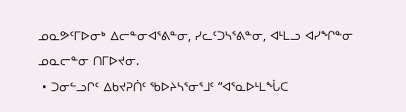ᓄᓇᕗᑦᒥᐅᓂᒃ ᐃᓕᓐᓂᐊᕐᕕᓐᓂ, ᓯᓚᑦᑐᓴᕐᕕᓐᓂ, ᐊᒻᒪᓗ ᐊᓯᖏᓐᓂ ᓄᓇᓕᓐᓂ ᑎᒥᐅᔪᓂ.
 • ᑐᓂᓪᓗᒋᑦ ᐃᑲᔪᕈᑏᑦ ᖃᐅᔨᓴᕐᓂᕐᒧᑦ “ᐊᕐᓇᐅᒻᒪᖔᑕ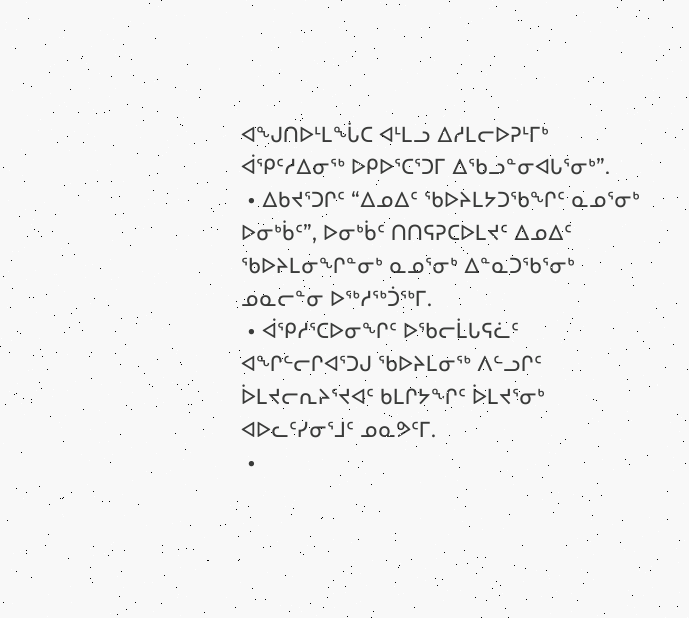ᐊᖑᑎᐅᒻᒪᖔᑕ ᐊᒻᒪᓗ ᐃᓱᒪᓕᐅᕈᒻᒥᒃ ᐋᕿᑦᓱᐃᓂᖅ ᐅᑭᐅᕐᑕᕐᑐᒥ ᐃᖃᓗᓐᓂᐊᒐᕐᓂᒃ”.
 • ᐃᑲᔪᕐᑐᒋᑦ “ᐃᓄᐃᑦ ᖃᐅᔨᒪᔭᑐᖃᖏᑦ ᓇᓄᕐᓂᒃ ᐅᓂᒃᑳᑦ”, ᐅᓂᒃᑳᑦ ᑎᑎᕋᕈᑕᐅᒪᔪᑦ ᐃᓄᐃᑦ ᖃᐅᔨᒪᓂᖏᓐᓂᒃ ᓇᓄᕐᓂᒃ ᐃᓐᓇᑐᖃᕐᓂᒃ ᓄᓇᓕᓐᓂ ᐅᖅᓱᖅᑑᖅᒥ.
 • ᐋᕿᓱᕐᑕᐅᓂᖏᑦ ᐅᖃᓕᒫᒐᕋᓛᑦ ᐊᖏᓪᓕᒋᐊᕐᑐᒍ ᖃᐅᔨᒪᓂᖅ ᐱᓪᓗᒋᑦ ᐆᒪᔪᓕᕆᔨᕐᔪᐊᑦ ᑲᒪᒋᔭᖏᑦ ᐆᒪᔪᕐᓂᒃ ᐊᐅᓚᑦᓯᓂᕐᒧᑦ ᓄᓇᕗᑦᒥ.
 •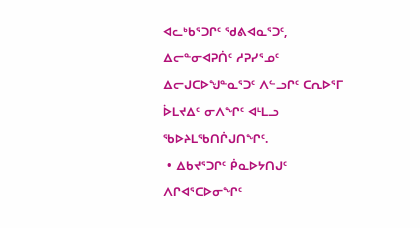ᐊᓚᒃᑲᕐᑐᒋᑦ ᖁᕕᐊᓇᕐᑐᑦ, ᐃᓕᓐᓂᐊᕈᑏᑦ ᓱᕈᓯᕐᓄᑦ ᐃᓕᒍᑕᐅᖑᓐᓇᕐᑐᑦ ᐱᓪᓗᒋᑦ ᑕᕆᐅᕐᒥ ᐆᒪᔪᐃᑦ ᓂᐱᖏᑦ ᐊᒻᒪᓗ ᖃᐅᔨᒪᖃᑎᒌᒍᑎᖏᑦ.
 • ᐃᑲᔪᕐᑐᒋᑦ ᑮᓇᐅᔭᑎᒍᑦ ᐱᒋᐊᕐᑕᐅᓂᖏᑦ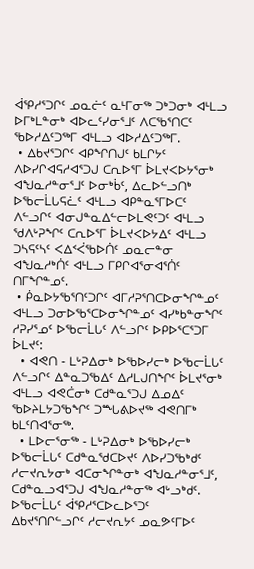ᐋᕿᓱᕐᑐᒋᑦ ᓄᓇᓖᑦ ᓇᒻᒥᓂᖅ ᑐᒃᑐᓂᒃ ᐊᒻᒪᓗ ᐅᒥᒃᒪᓐᓂᒃ ᐊᐅᓚᑦᓯᓂᕐᒧᑦ ᐱᑕᖃᕐᑎᑕᑦ ᖃᐅᓱᐃᑦᑐᖅᒥ ᐊᒻᒪᓗ ᐊᐅᓱᐃᑦᑐᖅᒥ.
 • ᐃᑲᔪᕐᑐᒋᑦ ᐊᑭᖏᑎᒍᑦ ᑲᒪᒋᔭᑦ ᐱᐅᓯᒋᐊᕋᓱᐊᕐᑐᒍ ᑕᕆᐅᕐᒥ ᐆᒪᔪᐸᐅᔭᕐᓂᒃ ᐊᖑᓇᓱᓐᓂᕐᒧᑦ ᐅᓂᒃᑳᑦ, ᐃᓚᐅᓪᓗᑎᒃ ᐅᖃᓕᒫᒐᕋᓛᑦ ᐊᒻᒪᓗ ᐊᑭᓐᓇᕐᒥᐅᑕᑦ ᐱᓪᓗᒋᑦ ᐊᓂᒍᓐᓇᐃᓪᓕᐅᒪᕙᑦᑐᑦ ᐊᒻᒪᓗ ᖁᐱᒡᕈᖏᑦ ᑕᕆᐅᕐᒥ ᐆᒪᔪᐸᐅᔭᐃᑦ ᐊᒻᒪᓗ ᑐᓴᕋᑦᓴᑦ ᐸᐃᑉᐹᖃᐅᑏᑦ ᓄᓇᓕᓐᓂ ᐊᖑᓇᓱᒃᑏᑦ ᐊᒻᒪᓗ ᒥᑭᒋᐊᕐᓂᐊᕐᑏᑦ ᑎᒥᖏᓐᓄᑦ.
 • ᑮᓇᐅᔭᖃᕐᑎᑦᑐᒋᑦ ᐊᒥᓱᕈᕐᑎᑕᐅᓂᖏᓐᓄᑦ ᐊᒻᒪᓗ ᑐᓂᐅᖃᕐᑕᐅᓂᖏᓐᓄᑦ ᐊᓯᒃᑲᓐᓂᖏᑦ ᓱᕈᓯᕐᓄᑦ ᐅᖃᓕᒫᒐᑦ ᐱᓪᓗᒋᑦ ᐅᑭᐅᕐᑕᕐᑐᒥ ᐆᒪᔪᑦ:
  • ᐊᕙᑎ - ᒪᒡᕈᐃᓂᒃ ᐅᖃᐅᓯᓕᒃ ᐅᖃᓕᒫᒐᑦ ᐱᓪᓗᒋᑦ ᐃᓐᓇᑐᖃᐃᑦ ᐃᓱᒪᒍᑎᖏᑦ ᐆᒪᔪᕐᓂᒃ ᐊᒻᒪᓗ ᐊᕙᑖᓂᒃ ᑕᑯᓐᓇᕐᑐᒍ ᐃᓄᐃᑦ ᖃᐅᔨᒪᔭᑐᖃᖏᑦ ᑐᖖᒐᕕᐅᔪᖅ ᐊᕙᑎᒥᒃ ᑲᒪᑦᑎᐊᕐᓂᖅ.
  • ᒪᐅᓕᕐᓂᖅ - ᒪᒡᕈᐃᓂᒃ ᐅᖃᐅᓯᓕᒃ ᐅᖃᓕᒫᒐᑦ ᑕᑯᓐᓇᖁᑕᐅᔪᑦ ᐱᐅᓯᑐᖃᒃᑯᑦ ᓱᓕᔪᕆᔭᓂᒃ ᐊᑕᓂᖏᓐᓂᒃ ᐊᖑᓇᓱᓐᓂᕐᒧᑦ, ᑕᑯᓐᓇᓗᐊᕐᑐᒍ ᐊᖑᓇᓱᓐᓂᖅ ᐊᒡᓗᒃᑯᑦ. ᐅᖃᓕᒫᒐᑦ ᐋᕿᓱᕐᑕᐅᓚᐅᕐᑐᑦ ᐃᑲᔪᕐᑎᒋᓪᓗᒋᑦ ᓱᓕᔪᕆᔭᑦ ᓄᓇᕗᑦᒥᐅᑦ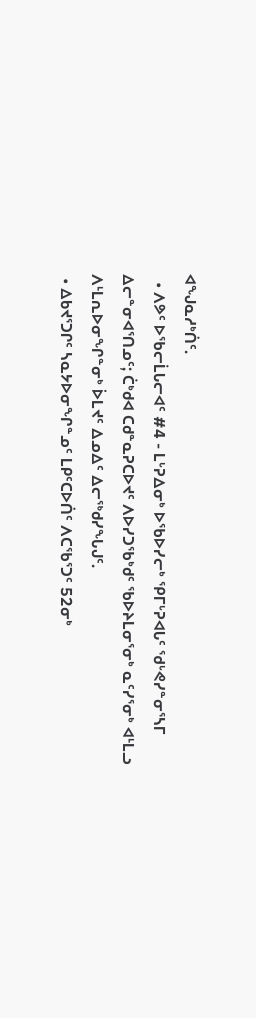ᐊᖑᓇᓱᒃᑏᑦ.
  • ᐱᕗᑦ ᐅᖃᓕᒫᒐᓕᐊᑦ #4 - ᒪᒡᕈᐃᓂᒃ ᐅᖃᐅᓯᓕᒃ ᕿᒥᒡᕈᐊᒐᑦ ᖁᒡᕙᓯᓐᓂᕐᓴᒥ ᐃᓕᓐᓂᐊᕐᑎᓄᑦ; ᑖᒃᑯᐊ ᑕᑯᓐᓇᕈᑕᐅᔪᑦ ᐱᐅᓯᑐᖃᒃᑯᑦ ᖃᐅᔨᒪᓂᕐᓂᒃ ᓇᑦᓯᕐᓂᒃ ᐊᒻᒪᓗ ᐱᒻᒪᕆᐅᓂᖏᓐᓂᒃ ᐆᒪᔪᑦ ᐃᓄᐃᑦ ᐃᓕᖅᑯᓯᖓᒍᑦ.
 • ᐃᑲᔪᕐᑐᒋᑦ ᓴᓇᔭᐅᓂᖏᓐᓄᑦ ᒪᑭᑦᑕᐅᑏᑦ ᐱᑕᖃᕐᑐᑦ 52ᓂᒃ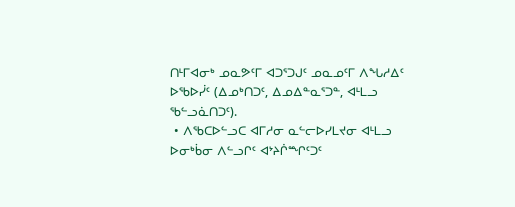ᑎᒻᒥᐊᓂᒃ ᓄᓇᕗᑦᒥ ᐊᑐᕐᑐᒍᑦ ᓄᓇᓄᑦᒥ ᐱᖓᓱᐃᑦ ᐅᖃᐅᓰᑦ (ᐃᓄᒃᑎᑐᑦ, ᐃᓄᐃᓐᓇᕐᑐᓐ, ᐊᒻᒪᓗ ᖃᓪᓗᓈᑎᑐᑦ).
 • ᐱᖃᑕᐅᓪᓗᑕ ᐊᒥᓱᓂ ᓇᓪᓕᐅᓯᒪᔪᓂ ᐊᒻᒪᓗ ᐅᓂᒃᑳᓂ ᐱᓪᓗᒋᑦ ᐊᔾᔨᒌᖖᒋᑦᑐᑦ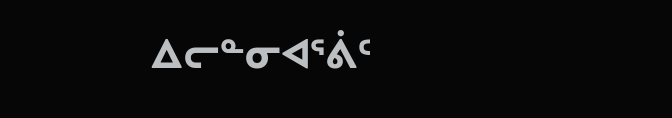ᐃᓕᓐᓂᐊᕐᕖᑦ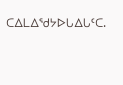ᑕᐃᒪᐃᖁᔭᐅᒐᐃᒐᑦᑕ.